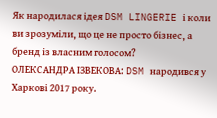Як народилася ідея DSM LINGERIE і коли ви зрозуміли, що це не просто бізнес, а бренд із власним голосом?
ОЛЕКСАНДРА ІЗВЕКОВА: DSM народився у Харкові 2017 року.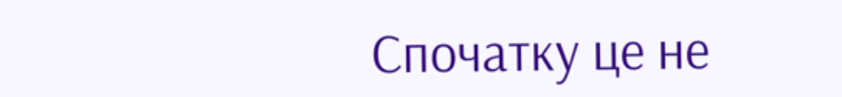Спочатку це не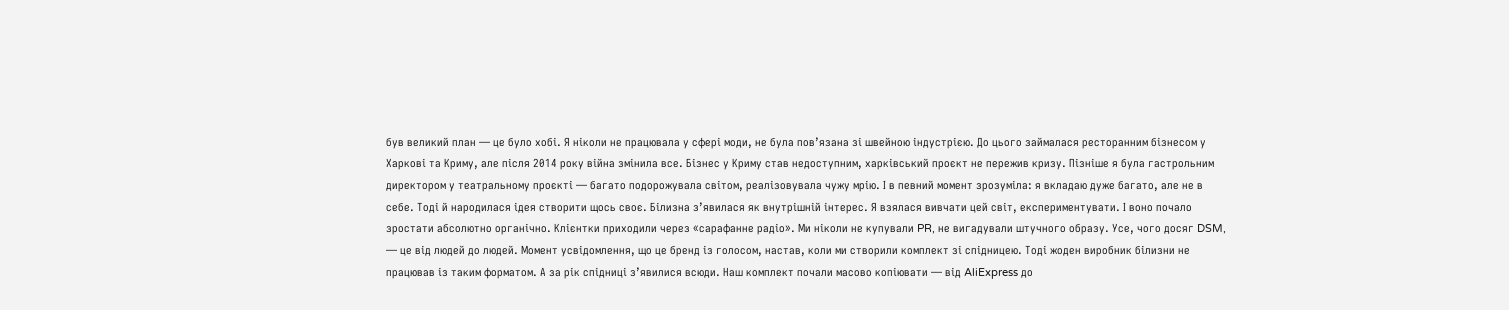був великий план — це було хобі. Я ніколи не працювала у сфері моди, не була пов’язана зі швейною індустрією. До цього займалася ресторанним бізнесом у Харкові та Криму, але після 2014 року війна змінила все. Бізнес у Криму став недоступним, харківський проєкт не пережив кризу. Пізніше я була гастрольним директором у театральному проєкті — багато подорожувала світом, реалізовувала чужу мрію. І в певний момент зрозуміла: я вкладаю дуже багато, але не в себе. Тоді й народилася ідея створити щось своє. Білизна з’явилася як внутрішній інтерес. Я взялася вивчати цей світ, експериментувати. І воно почало зростати абсолютно органічно. Клієнтки приходили через «сарафанне радіо». Ми ніколи не купували PR, не вигадували штучного образу. Усе, чого досяг DSM, — це від людей до людей. Момент усвідомлення, що це бренд із голосом, настав, коли ми створили комплект зі спідницею. Тоді жоден виробник білизни не працював із таким форматом. А за рік спідниці з’явилися всюди. Наш комплект почали масово копіювати — від AliExpress до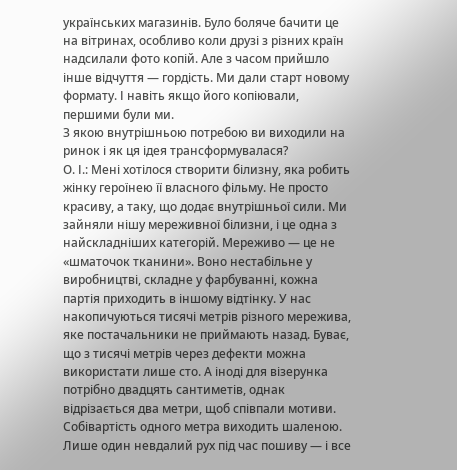українських магазинів. Було боляче бачити це на вітринах, особливо коли друзі з різних країн надсилали фото копій. Але з часом прийшло інше відчуття — гордість. Ми дали старт новому формату. І навіть якщо його копіювали, першими були ми.
З якою внутрішньою потребою ви виходили на ринок і як ця ідея трансформувалася?
О. І.: Мені хотілося створити білизну, яка робить жінку героїнею її власного фільму. Не просто красиву, а таку, що додає внутрішньої сили. Ми зайняли нішу мереживної білизни, і це одна з найскладніших категорій. Мереживо — це не «шматочок тканини». Воно нестабільне у виробництві, складне у фарбуванні, кожна партія приходить в іншому відтінку. У нас накопичуються тисячі метрів різного мережива, яке постачальники не приймають назад. Буває, що з тисячі метрів через дефекти можна використати лише сто. А іноді для візерунка потрібно двадцять сантиметів, однак відрізається два метри, щоб співпали мотиви. Собівартість одного метра виходить шаленою. Лише один невдалий рух під час пошиву — і все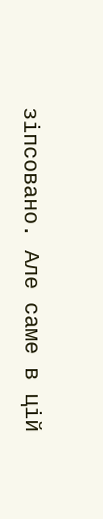зіпсовано. Але саме в цій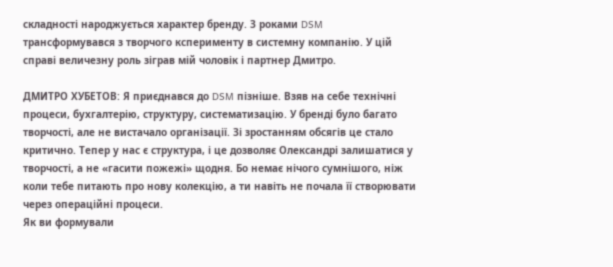складності народжується характер бренду. З роками DSM трансформувався з творчого ксперименту в системну компанію. У цій справі величезну роль зіграв мій чоловік і партнер Дмитро.

ДМИТРО ХУБЕТОВ: Я приєднався до DSM пізніше. Взяв на себе технічні процеси, бухгалтерію, структуру, систематизацію. У бренді було багато творчості, але не вистачало організації. Зі зростанням обсягів це стало критично. Тепер у нас є структура, і це дозволяє Олександрі залишатися у творчості, а не «гасити пожежі» щодня. Бо немає нічого сумнішого, ніж коли тебе питають про нову колекцію, а ти навіть не почала її створювати через операційні процеси.
Як ви формували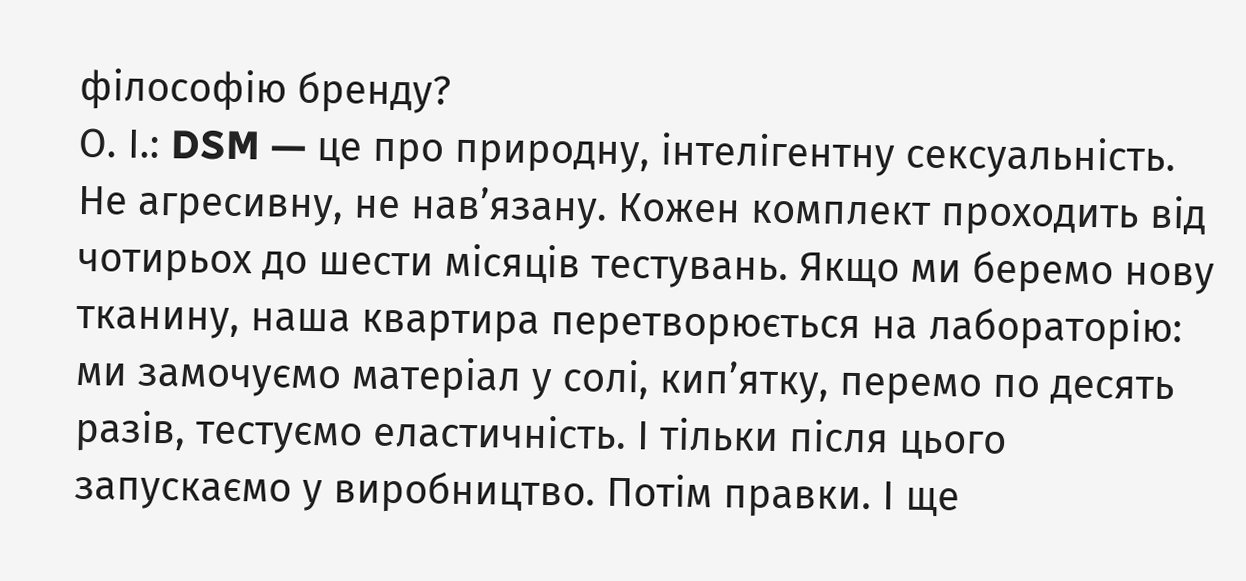філософію бренду?
О. І.: DSM — це про природну, інтелігентну сексуальність. Не агресивну, не нав’язану. Кожен комплект проходить від чотирьох до шести місяців тестувань. Якщо ми беремо нову тканину, наша квартира перетворюється на лабораторію: ми замочуємо матеріал у солі, кип’ятку, перемо по десять разів, тестуємо еластичність. І тільки після цього запускаємо у виробництво. Потім правки. І ще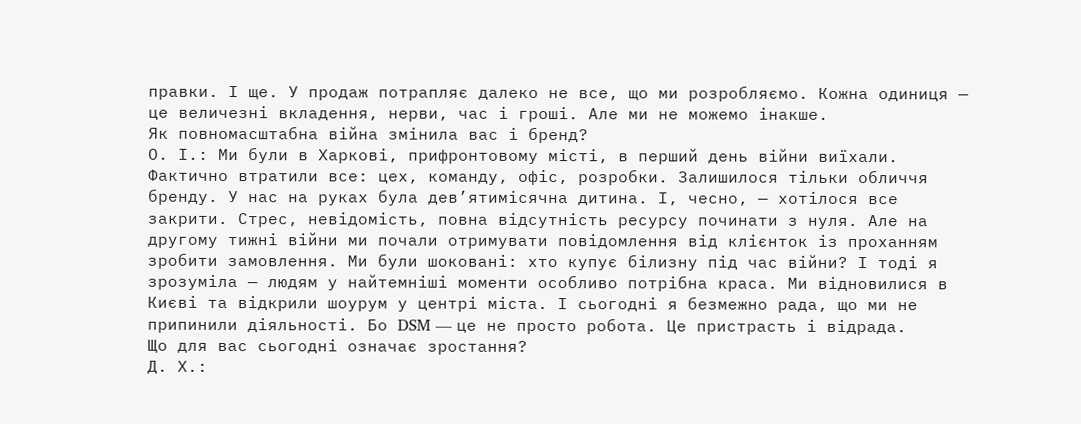правки. І ще. У продаж потрапляє далеко не все, що ми розробляємо. Кожна одиниця — це величезні вкладення, нерви, час і гроші. Але ми не можемо інакше.
Як повномасштабна війна змінила вас і бренд?
О. І.: Ми були в Харкові, прифронтовому місті, в перший день війни виїхали. Фактично втратили все: цех, команду, офіс, розробки. Залишилося тільки обличчя бренду. У нас на руках була дев’ятимісячна дитина. І, чесно, — хотілося все закрити. Стрес, невідомість, повна відсутність ресурсу починати з нуля. Але на другому тижні війни ми почали отримувати повідомлення від клієнток із проханням зробити замовлення. Ми були шоковані: хто купує білизну під час війни? І тоді я зрозуміла — людям у найтемніші моменти особливо потрібна краса. Ми відновилися в Києві та відкрили шоурум у центрі міста. І сьогодні я безмежно рада, що ми не припинили діяльності. Бо DSM — це не просто робота. Це пристрасть і відрада.
Що для вас сьогодні означає зростання?
Д. Х.: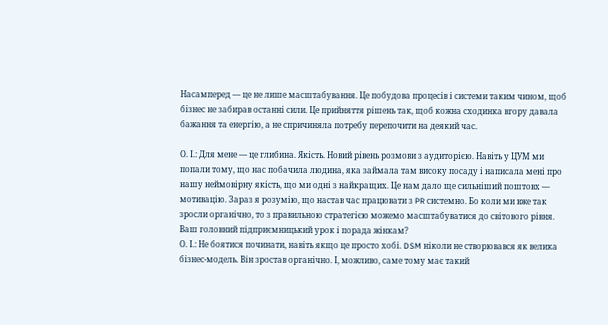Насамперед — це не лише масштабування. Це побудова процесів і системи таким чином, щоб бізнес не забирав останні сили. Це прийняття рішень так, щоб кожна сходинка вгору давала бажання та енергію, а не спричиняла потребу перепочити на деякий час.

О. І.: Для мене — це глибина. Якість. Новий рівень розмови з аудиторією. Навіть у ЦУМ ми попали тому, що нас побачила людина, яка займала там високу посаду і написала мені про нашу неймовірну якість, що ми одні з найкращих. Це нам дало ще сильніший поштовх — мотивацію. Зараз я розумію, що настав час працювати з PR системно. Бо коли ми вже так зросли органічно, то з правильною стратегією можемо масштабуватися до світового рівня.
Ваш головний підприємницький урок і порада жінкам?
О. І.: Не боятися починати, навіть якщо це просто хобі. DSM ніколи не створювався як велика бізнес-модель. Він зростав органічно. І, можливо, саме тому має такий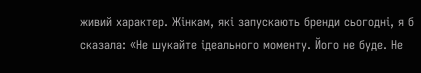живий характер. Жінкам, які запускають бренди сьогодні, я б сказала: «Не шукайте ідеального моменту. Його не буде. Не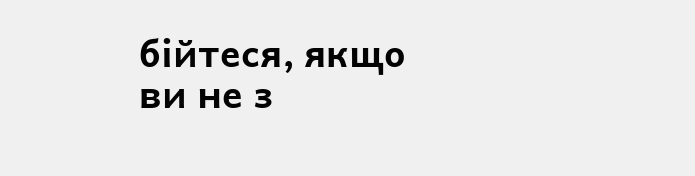бійтеся, якщо ви не з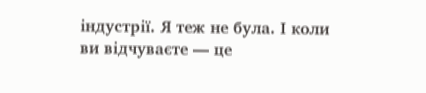індустрії. Я теж не була. І коли ви відчуваєте — це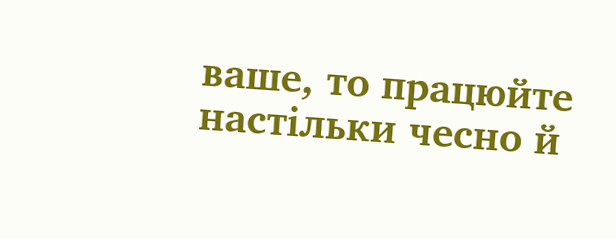ваше, то працюйте настільки чесно й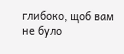глибоко, щоб вам не було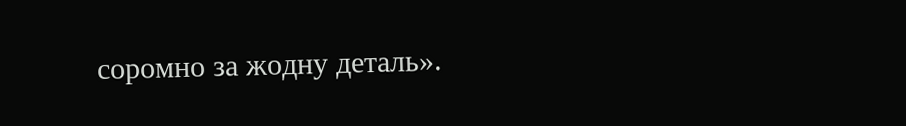соромно за жодну деталь».